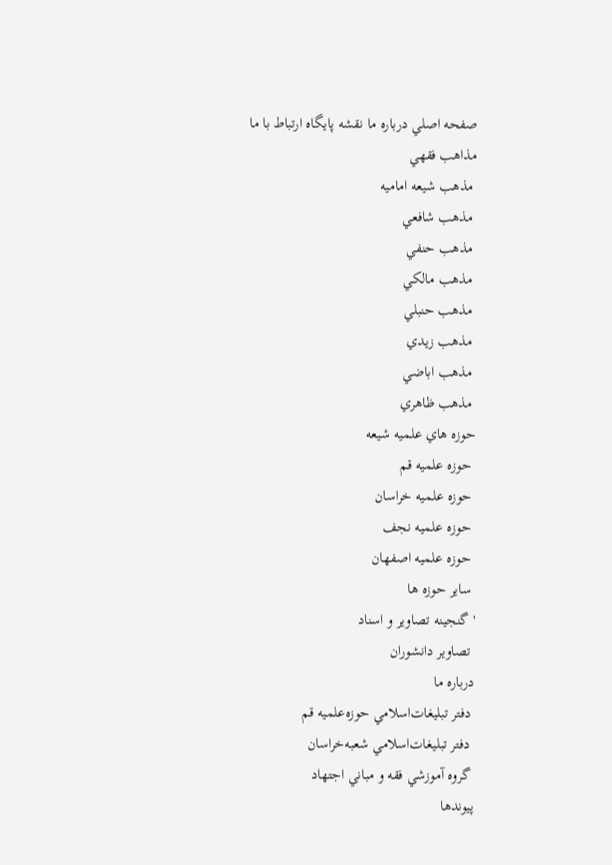صفحه اصلي درباره ما نقشه پايگاه ارتباط با ما
مذاهب فقهي
 مذهب شيعه اماميه
 مذهب شافعي
 مذهب حنفي
 مذهب مالكي
 مذهب حنبلي
 مذهب زيدي
 مذهب اباضي
 مذهب ظاهري
حوزه هاي علميه شيعه
 حوزه علميه قم
 حوزه علميه خراسان
 حوزه علميه نجف
 حوزه علميه اصفهان
 ساير حوزه ها
'گنجينه تصاوير و اسناد
 تصاوير دانشوران
درباره ما
 دفتر تبليغات‌اسلامي حوزه‌علميه قم
 دفتر تبليغات‌اسلامي شعبه‌خراسان
 گروه آموزشي فقه و مباني اجتهاد
پيوندها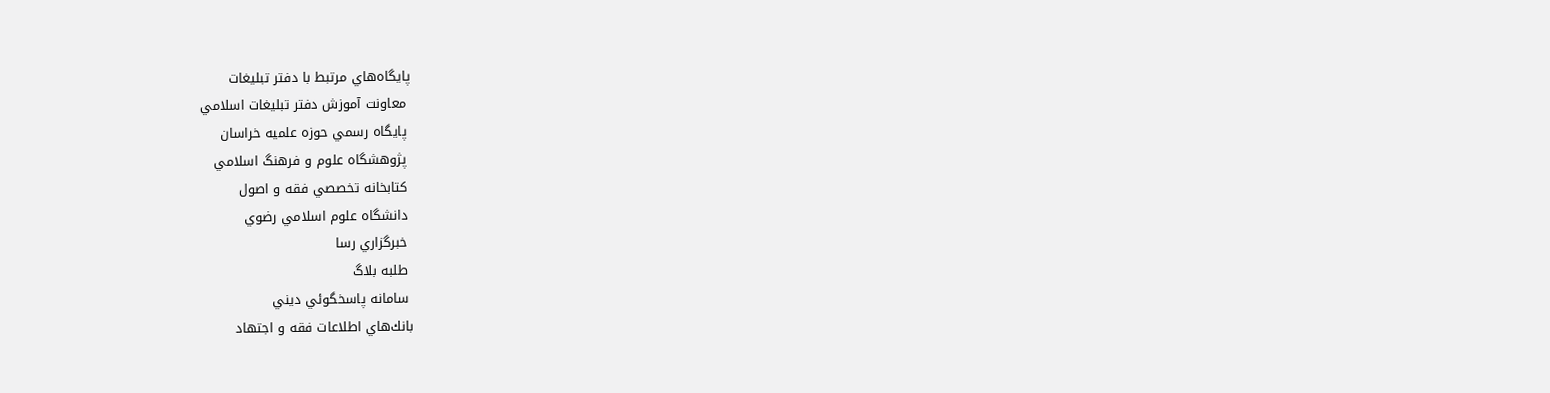پايگاه‌هاي مرتبط با دفتر تبليغات
 معاونت آموزش دفتر تبليغات اسلامي
 پايگاه رسمي حوزه علميه خراسان
 پژوهشگاه علوم و فرهنگ اسلامي
 کتابخانه تخصصي فقه و اصول
 دانشگاه علوم اسلامي رضوي
 خبرگزاري رسا
 طلبه بلاگ
 سامانه پاسخگوئي ديني
بانك‌هاي اطلاعات فقه و اجتهاد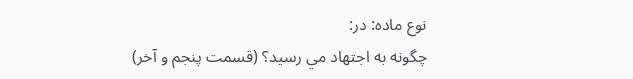نوع ماده: در:
چگونه به اجتهاد مي رسيد؟ (قسمت پنجم و آخر)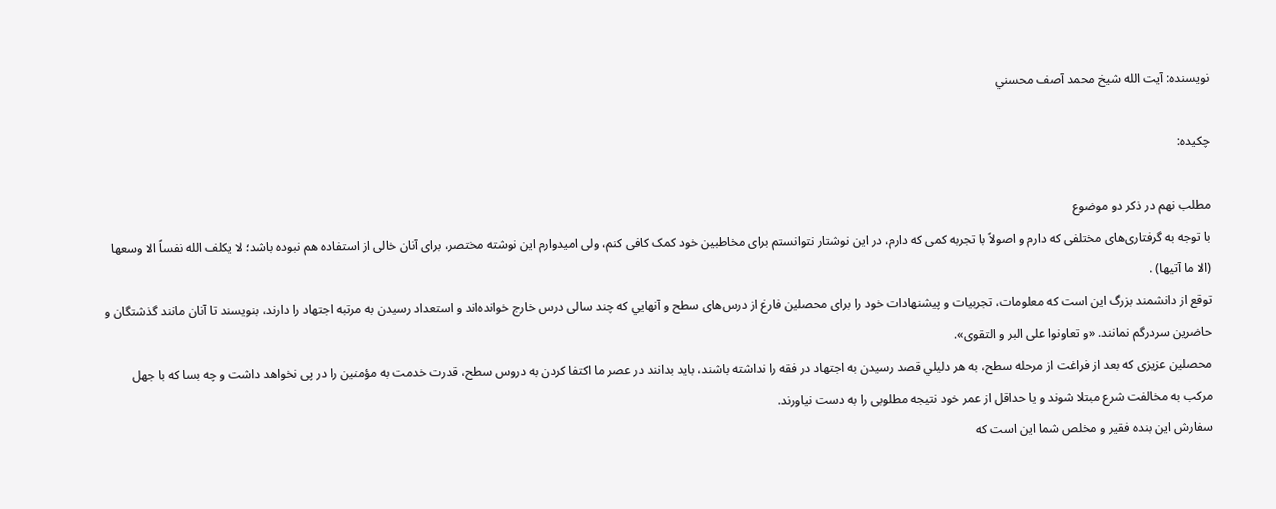نويسنده: آيت الله شيخ محمد آصف محسني

چكيده:

مطلب نهم در ذکر دو موضوع
با توجه به گرفتاری‌های مختلفی که دارم و اصولاً با تجربه کمی که دارم، در این نوشتار نتوانستم برای مخاطبین خود کمک کافی کنم، ولی امیدوارم این نوشته مختصر، برای آنان خالی از استفاده هم نبوده باشد؛ لا یکلف الله نفساً الا وسعها (الا ما آتيها) .
توقع از دانشمند بزرگ این است که معلومات، تجربیات و پیشنهادات خود را برای محصلین فارغ از درس‌های سطح و آنهایي که چند سالی درس خارج خوانده‌اند و استعداد رسيدن به مرتبه اجتهاد را دارند، بنویسند تا آنان مانند گذشتگان و حاضرین سردرگم نمانند. «و تعاونوا علی البر و التقوی».
محصلین عزیزی که بعد از فراغت از مرحله سطح، به هر دليلي قصد رسیدن به اجتهاد در فقه را نداشته باشند، باید بدانند در عصر ما اکتفا کردن به دروس سطح، قدرت خدمت به مؤمنین را در پی نخواهد داشت و چه بسا که با جهل مرکب به مخالفت شرع مبتلا شوند و یا حداقل از عمر خود نتیجه مطلوبی را به دست نیاورند.
سفارش این بنده فقیر و مخلص شما این است که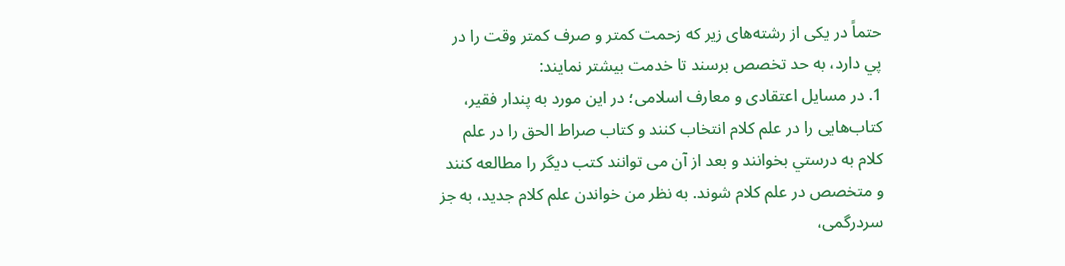حتماً در یکی از رشته‌های زیر که زحمت کمتر و صرف کمتر وقت را در پي دارد، به حد تخصص برسند تا خدمت بیشتر نمایند:
1. در مسایل اعتقادی و معارف اسلامی؛ در این مورد به پندار فقیر، کتاب‌هایی را در علم کلام انتخاب کنند و کتاب صراط الحق را در علم کلام به درستي بخوانند و بعد از آن می توانند کتب دیگر را مطالعه کنند و متخصص در علم کلام شوند. به نظر من خواندن علم کلام جدید، به جز سردرگمی،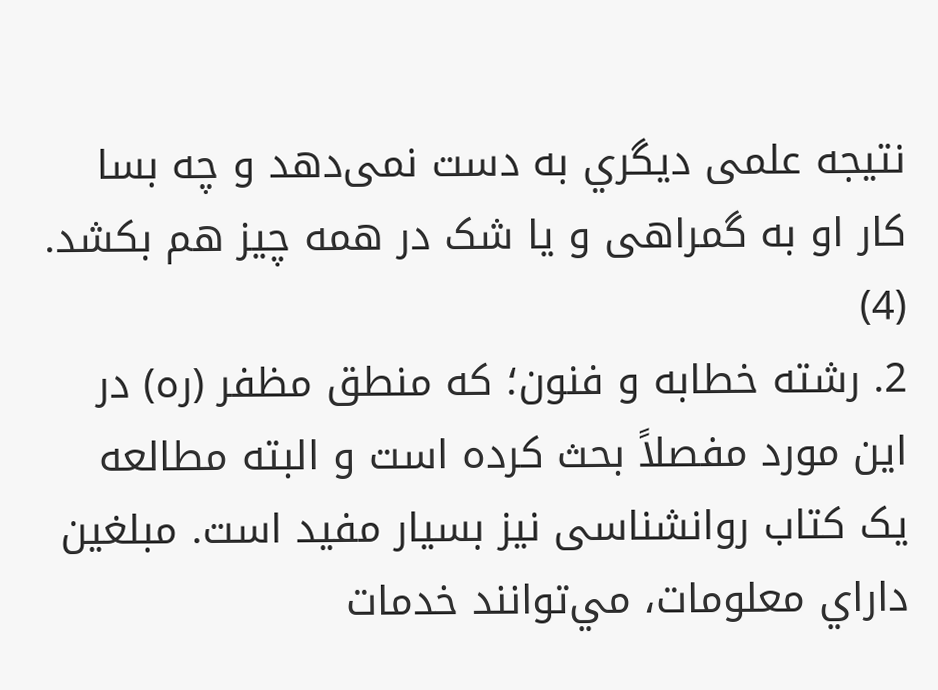نتیجه علمی ديگري به دست نمی‌دهد و چه بسا کار او به گمراهی و یا شک در همه چیز هم بکشد. (4)
2. رشته خطابه و فنون؛ که منطق مظفر (ره) در این مورد مفصلاً بحث کرده است و البته مطالعه یک کتاب روانشناسی نیز بسیار مفید است. مبلغین داراي معلومات، مي‌توانند خدمات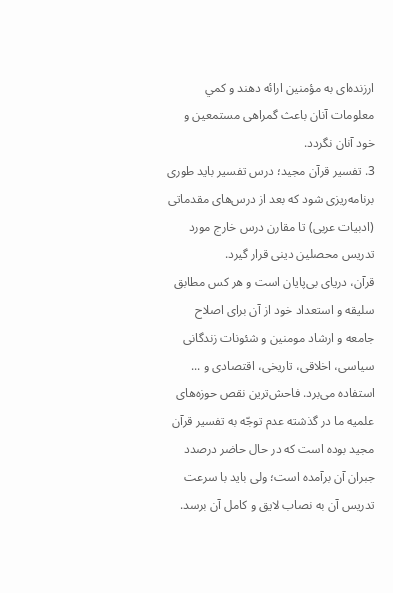ارزنده‌ای به مؤمنین ارائه دهند و كمي معلومات آنان باعث گمراهی مستمعین و خود آنان نگردد.
3. تفسیر قرآن مجید؛ درس تفسیر باید طوری برنامه‌ریزی شود که بعد از درس‌های مقدماتی (ادبیات عربی) تا مقارن درس خارج مورد تدریس محصلین دینی قرار گیرد.
قرآن، دریای بی‌پایان است و هر کس مطابق سلیقه و استعداد خود از آن برای اصلاح جامعه و ارشاد مومنین و شئونات زندگانی سیاسی، اخلاقی، تاریخی، اقتصادی و ... استفاده می‌برد. فاحش‌ترین نقص حوزه‌های علمیه ما در گذشته عدم توجّه به تفسیر قرآن مجید بوده است که در حال حاضر درصدد جبران آن برآمده است؛ ولی باید با سرعت تدریس آن به نصاب لایق و کامل آن برسد.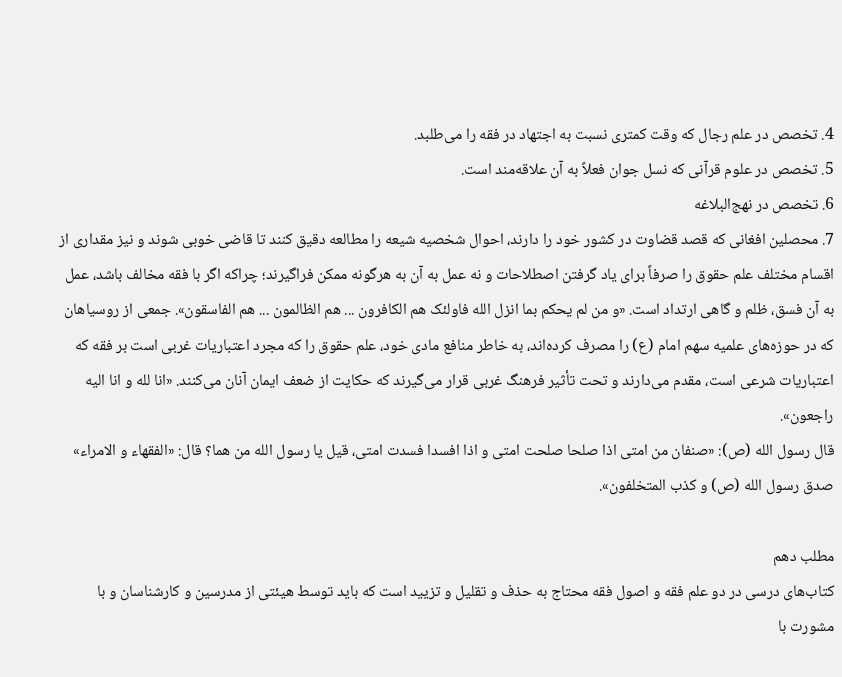4. تخصص در علم رجال که وقت کمتری نسبت به اجتهاد در فقه را می‌طلبد.
5. تخصص در علوم قرآنی که نسل جوان فعلاً به آن علاقه‌مند است.
6. تخصص در نهج‌البلاغه
7. محصلین افغانی که قصد قضاوت در کشور خود را دارند، احوال شخصیه شیعه را مطالعه دقيق كنند تا قاضی خوبی شوند و نیز مقداری از اقسام مختلف علم حقوق را صرفاً برای یاد گرفتن اصطلاحات و نه عمل به آن به هرگونه ممكن فراگيرند؛ چراكه اگر با فقه مخالف باشد، عمل به آن فسق، ظلم و گاهی ارتداد است. «و من لم یحکم بما انزل الله فاولئک هم الکافرون ... هم الظالمون ... هم الفاسقون». جمعی از روسیاهان که در حوزه‌های علمیه سهم امام (ع) را مصرف کرده‌اند، به خاطر منافع مادی خود، علم حقوق را که مجرد اعتباریات غربی است بر فقه که اعتباریات شرعی است، مقدم می‌دارند و تحت تأثير فرهنگ غربی قرار می‌گیرند که حکایت از ضعف ایمان آنان می‌کنند. «انا لله و انا الیه راجعون».
قال رسول الله (ص): «صنفان من امتی اذا صلحا صلحت امتی و اذا افسدا فسدت امتی، قیل یا رسول الله من هما؟ قال: «الفقهاء و الامراء» صدق رسول الله (ص) و کذب المتخلفون».

مطلب دهم
کتاب‌های درسی در دو علم فقه و اصول فقه محتاج به حذف و تقلیل و تزیید است که باید توسط هیئتی از مدرسین و کارشناسان و با مشورت با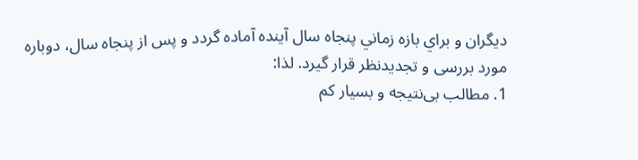دیگران و براي بازه زماني پنجاه سال آینده آماده گردد و پس از پنجاه سال، دوباره مورد بررسی و تجدیدنظر قرار گیرد. لذا:
1. مطالب بی‌نتیجه و بسیار کم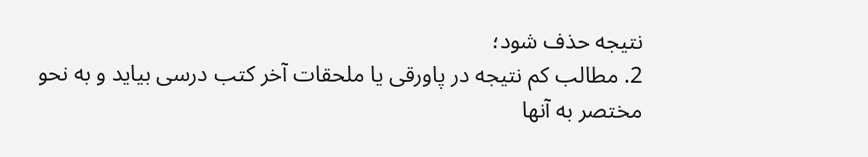نتیجه حذف شود؛
2. مطالب کم نتیجه در پاورقی یا ملحقات آخر کتب درسی بيايد و به نحو مختصر به آنها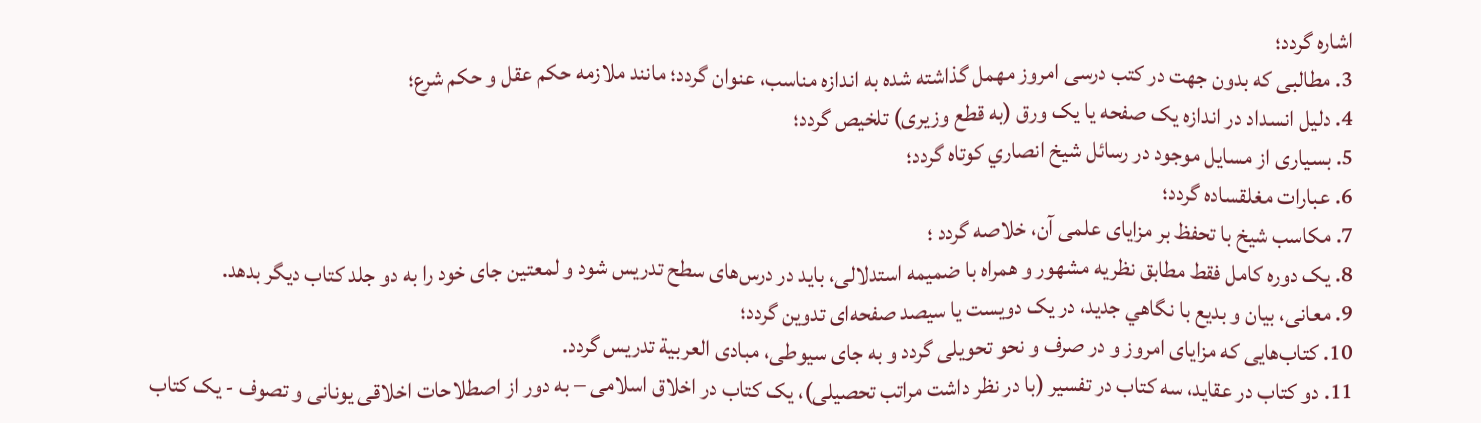اشاره گردد؛
3. مطالبی که بدون جهت در کتب درسی امروز مهمل گذاشته شده به اندازه مناسب، عنوان گردد؛ مانند ملازمه حکم عقل و حكم شرع؛
4. دلیل انسداد در اندازه یک صفحه یا یک ورق (به قطع وزیری) تلخیص گردد؛
5. بسیاری از مسایل موجود در رسائل شیخ انصاري کوتاه گردد؛
6. عبارات مغلقساده گردد؛
7. مکاسب شیخ با تحفظ بر مزایای علمی آن، خلاصه گردد ؛
8. یک دوره کامل فقط مطابق نظریه مشهور و همراه با ضمیمه استدلالی، باید در درس‌های سطح تدریس شود و لمعتین جای خود را به دو جلد کتاب دیگر بدهد.
9. معانی، بیان و بدیع با نگاهي جدید، در یک دويست يا سيصد صفحه‌ای تدوین گردد؛
10. کتاب‌هایی که مزایای امروز و در صرف و نحو تحویلی گردد و به جای سیوطی، مبادی العربیة تدریس گردد.
11. دو کتاب در عقاید، سه کتاب در تفسیر (با در نظر داشت مراتب تحصیلی)، یک کتاب در اخلاق اسلامی – به دور از اصطلاحات اخلاقی یونانی و تصوف - یک کتاب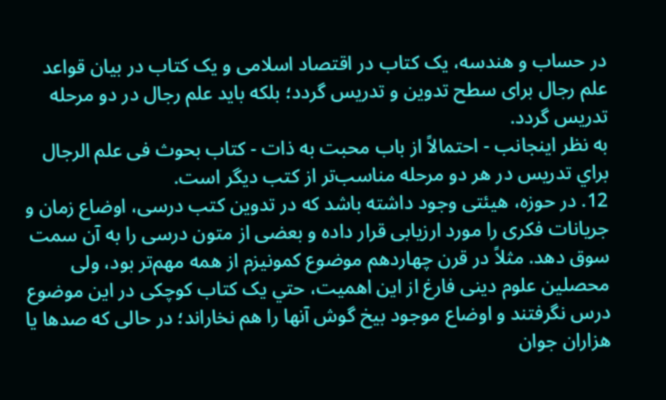در حساب و هندسه، یک کتاب در اقتصاد اسلامی و یک کتاب در بیان قواعد علم رجال برای سطح تدوین و تدریس گردد؛ بلکه بايد علم رجال در دو مرحله تدریس گردد.
به نظر اینجانب - احتمالاً از باب محبت به ذات - کتاب بحوث فی علم الرجال براي تدريس در هر دو مرحله مناسب‌تر از کتب دیگر است.
12. در حوزه، هیئتی وجود داشته باشد که در تدوین کتب درسی، اوضاع زمان و جریانات فکری را مورد ارزیابی قرار داده و بعضی از متون درسی را به آن سمت سوق دهد. مثلاً در قرن چهاردهم موضوع کمونيزم از همه مهم‌تر بود، ولی محصلین علوم دینی فارغ از اين اهميت، حتي یک کتاب کوچکی در این موضوع درس نگرفتند و اوضاع موجود بیخ گوش آنها را هم نخاراند؛ در حالی که صدها یا هزاران جوان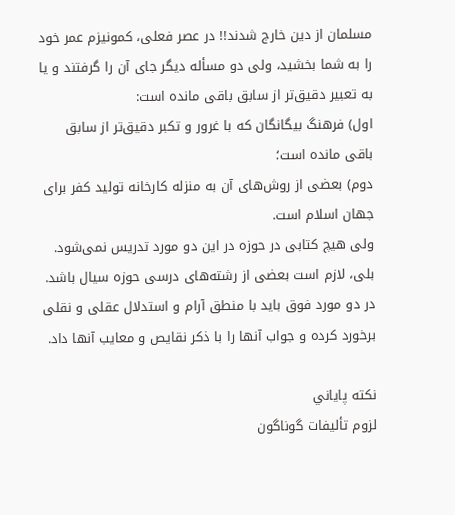مسلمان از دین خارج شدند!! در عصر فعلی، كمونيزم عمر خود را به شما بخشید، ولی دو مسأله دیگر جای آن را گرفتند و یا به تعبیر دقیق‌تر از سابق باقی مانده است:
اول) فرهنگ بیگانگان که با غرور و تکبر دقیق‌تر از سابق باقی مانده است؛
دوم) بعضی از روش‌های آن به منزله کارخانه تولید کفر برای جهان اسلام است.
ولی هیچ کتابی در حوزه در این دو مورد تدریس نمی‌شود. بلی، لازم است بعضی از رشته‌های درسی حوزه سیال باشد.
در دو مورد فوق باید با منطق آرام و استدلال عقلی و نقلی برخورد کرده و جواب آنها را با ذکر نقایص و معایب آنها داد.

نکته پایاني
لزوم تأليفات گوناگون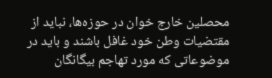محصلین خارج خوان در حوزه‌ها، نباید از مقتضیات وطن خود غافل باشند و بايد در موضوعاتی که مورد تهاجم بیگانگان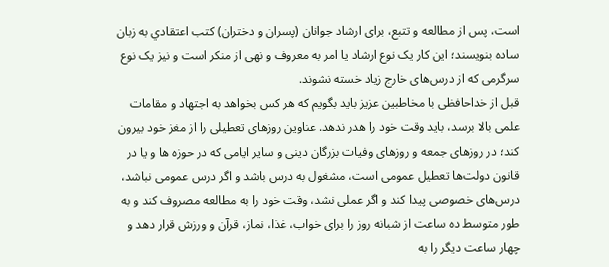است، پس از مطالعه و تتبع، برای ارشاد جوانان (پسران و دختران) كتب اعتقادي به زبان ساده بنویسند؛ این کار یک نوع ارشاد یا امر به معروف و نهی از منکر است و نیز یک نوع سرگرمی که از درس‌های خارج زیاد خسته نشوند.
قبل از خداحافظی با مخاطبین عزیز باید بگویم که هر کس بخواهد به اجتهاد و مقامات علمی بالا برسد، باید وقت خود را هدر ندهد. عناوین روزهای تعطیلی را از مغز خود بيرون کند؛ در روزهای جمعه و روزهای وفیات بزرگان دینی و سایر ایامی که در حوزه ها و یا در قانون دولت‌ها تعطیل عمومی است، مشغول به درس باشد و اگر درس عمومی نباشد، درس‌های خصوصی پیدا کند و اگر عملی نشد، وقت خود را به مطالعه مصروف كند و به طور متوسط ده ساعت از شبانه روز را برای خواب، غذا، نماز، قرآن و ورزش قرار دهد و چهار ساعت دیگر را به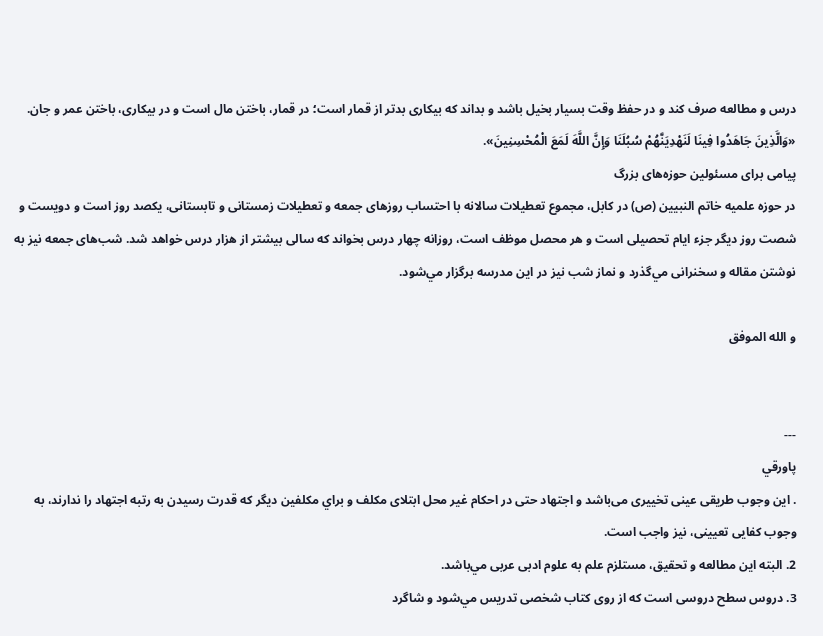درس و مطالعه صرف کند و در حفظ وقت بسيار بخیل باشد و بداند که بیکاری بدتر از قمار است؛ در قمار، باختن مال است و در بیکاری، باختن عمر و جان. «وَالَّذِينَ جَاهَدُوا فِينَا لَنَهْدِيَنَّهُمْ سُبُلَنَا وَإِنَّ اللَّهَ لَمَعَ الْمُحْسِنِينَ».
پیامی برای مسئولین حوزه‌های بزرگ
در حوزه علمیه خاتم النبیین (ص) در کابل، مجموع تعطیلات سالانه با احتساب روزهای جمعه و تعطیلات زمستانی و تابستانی، یکصد روز است و دويست و شصت روز دیگر جزء ایام تحصیلی است و هر محصل موظف است، روزانه چهار درس بخواند که سالی بیشتر از هزار درس ‌خواهد شد. شب‌های جمعه نيز به نوشتن مقاله و سخنرانی مي‌گذرد و نماز شب نیز در اين مدرسه برگزار مي‌شود.

و الله الموفق


---
پاورقي
. این وجوب طریقی عینی تخییری می‌باشد و اجتهاد حتی در احکام غیر محل ابتلای مکلف و براي مکلفین دیگر که قدرت رسیدن به رتبه اجتهاد را ندارند، به وجوب کفایی تعیینی، نیز واجب است.
2. البته این مطالعه و تحقیق، مستلزم علم به علوم ادبی عربی مي‌باشد.
3. دروس سطح دروسی است که از روی کتاب شخصی تدریس مي‌شود و شاگرد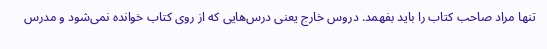تنها مراد صاحب کتاب را باید بفهمد. دروس خارج یعنی درس‌هایی که از روی کتاب خوانده نمی‌شود و مدرس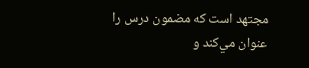مجتهد است که مضمون درس را عنوان مي‌کند و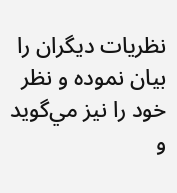نظریات دیگران را بیان نموده و نظر خود را نیز مي‌گوید و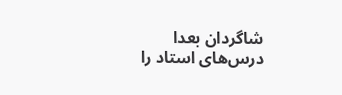شاگردان بعدا درس‌های استاد را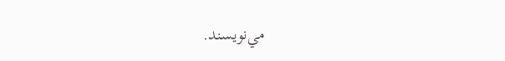مي‌نویسند.